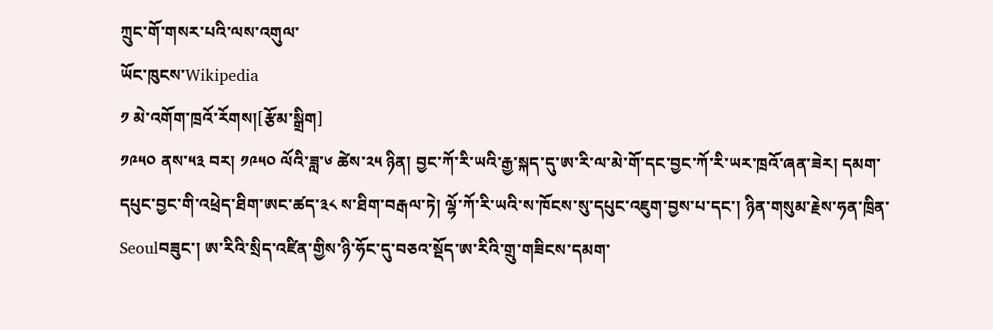ཀྲུང་གོ་གསར་པའི་ལས་འགུལ་
ཡོང་ཁུངས་Wikipedia
༡ མེ་འགོག་ཁྲའོ་རོགས།[རྩོམ་སྒྲིག]
༡༩༥༠ ནས་༥༣ བར། ༡༩༥༠ ལོའི་ཟླ་༦ ཚེས་༢༥ ཉིན། བྱང་ཀོ་རི་ཡའི་རྒྱ་སྐད་དུ་ཨ་རི་ལ་མེ་གོ་དང་བྱང་ཀོ་རི་ཡར་ཁྲའོ་ཞན་ཟེར། དམག་དཔུང་བྱང་གི་འཕྲེད་ཐིག་ཨང་ཚད་༣༨ ས་ཐིག་བརྒལ་ཏེ། ལྷོ་ཀོ་རི་ཡའི་ས་ཁོངས་སུ་དཔུང་འཇུག་བྱས་པ་དང་། ཉིན་གསུམ་རྗེས་ཧན་ཁྲིན་Seoulབཟུང་། ཨ་རིའི་སྲིད་འཛིན་གྱིས་ཉི་ཧོང་དུ་བཅའ་སྡོད་ཨ་རིའི་གྲུ་གཟིངས་དམག་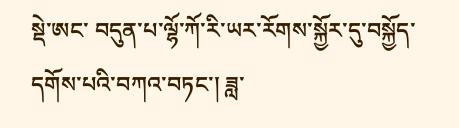སྡེ་ཨང་ བདུན་པ་ལྷོ་ཀོ་རི་ཡར་རོགས་སྐྱོར་དུ་བསྐྱོད་དགོས་པའི་བཀའ་བཏང་། ཟླ་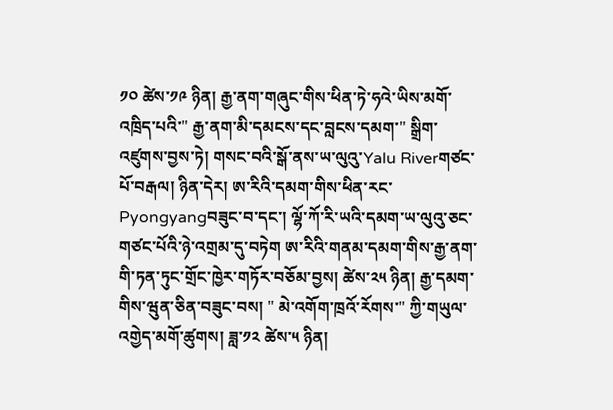༡༠ ཚེས་༡༩ ཉིན། རྒྱ་ནག་གཞུང་གིས་ཕིན་ཏེ་ཧའེ་ཡིས་མགོ་འཁྲིད་པའི་" རྒྱ་ནག་མི་དམངས་དང་བླངས་དམག་" སྒྲིག་འཛུགས་བྱས་ཏེ། གསང་བའི་སྒོ་ནས་ཡ་ལུའུ་Yalu Riverགཙང་པོ་བརྒལ། ཉིན་དེར། ཨ་རིའི་དམག་གིས་ཕིན་རང་Pyongyangབཟུང་བ་དང་། ལྷོ་ཀོ་རི་ཡའི་དམག་ཡ་ལུའུ་ཅང་གཙང་པོའི་ཉེ་འགྲམ་དུ་བཏེག ཨ་རིའི་གནམ་དམག་གིས་རྒྱ་ནག་གི་ཏན་ཏུང་གྲོང་ཁྱེར་གཏོར་བཅོམ་བྱས། ཚེས་༢༥ ཉིན། རྒྱ་དམག་གིས་ཝུན་ཅིན་བཟུང་བས། " མེ་འགོག་ཁྲའོ་རོགས་" ཀྱི་གཡུལ་འགྱེད་མགོ་ཚུགས། ཟླ་༡༢ ཚེས་༥ ཉིན།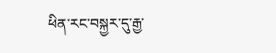ཕིན་རང་བསྐྱར་དུ་རྒྱ་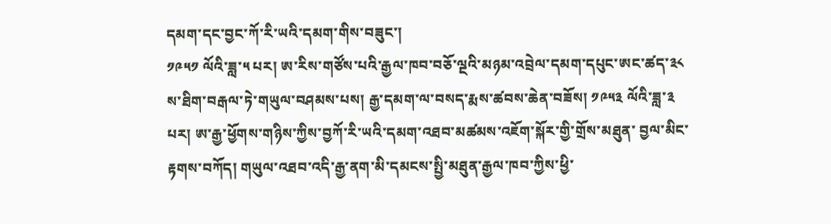དམག་དང་བྱང་ཀོ་རི་ཡའི་དམག་གིས་བཟུང་།
༡༩༥༡ ལོའི་ཟླ་༥ པར། ཨ་རིས་གཙོས་པའི་རྒྱལ་ཁབ་བཅོ་ལྔའི་མཉམ་འབྲེལ་དམག་དཔུང་ཨང་ཚད་༣༨ ས་ཐིག་བརྒལ་ཏེ་གཡུལ་བཤམས་པས། རྒྱ་དམག་ལ་བསད་རྨས་ཚབས་ཆེན་བཟོས། ༡༩༥༣ ལོའི་ཟླ་༣ པར། ཨ་རྒྱ་ཕྱོགས་གཉིས་ཀྱིས་བྱཀོ་རི་ཡའི་དམག་འཐབ་མཚམས་འཇོག་སྐོར་གྱི་གྲོས་མཐུན་ བྱལ་མིང་རྟགས་བཀོད། གཡུལ་འཐབ་འདི་རྒྱ་ནག་མི་དམངས་སྤྱི་མཐུན་རྒྱལ་ཁབ་ཀྱིས་ཕྱི་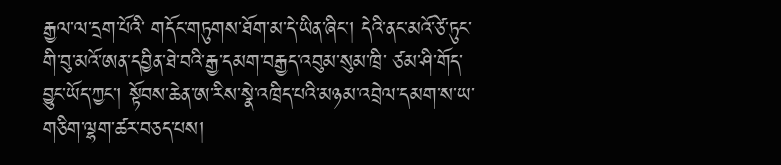རྒྱལ་ལ་དྲག་པོའི་ གདོང་གཏུགས་ཐོག་མ་དེ་ཡིན་ཞིང་། དེའི་ནང་མའོ་ཙེ་ཏུང་གི་བུ་མའོ་ཨན་དབྱིན་ཐེ་བའི་རྒྱ་དམག་བརྒྱད་འབུམ་སུམ་ཁྲི་ ཙམ་ཤི་གོད་བྱུང་ཡོད་ཀྱང་། སྟོབས་ཆེན་ཨ་རིས་སྣེ་འཁྲིད་པའི་མཉམ་འབྲེལ་དམག་ས་ཡ་གཅིག་ལྷག་ཚར་བཅད་པས།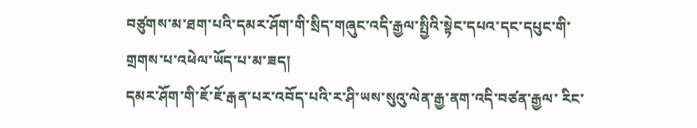བཙུགས་མ་ཐག་པའི་དམར་ཤོག་གི་སྲིད་གཞུང་འདི་རྒྱལ་སྤྱིའི་སྟེང་དཔའ་དང་དཔུང་གི་ གྲགས་པ་འཕེལ་ཡོད་པ་མ་ཟད།
དམར་ཤོག་གི་ཇོ་ཇོ་རྒན་པར་འབོད་པའི་ར་ཤི་ཡས་སུའུ་ལེན་རྒྱ་ནག་འདི་བཙན་རྒྱལ་ རིང་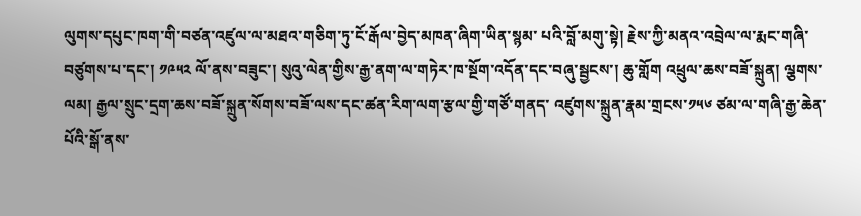ལུགས་དཔུང་ཁག་གི་བཙན་འཛུལ་ལ་མཐའ་གཅིག་ཏུ་ངོ་རྒོལ་བྱེད་མཁན་ཞིག་ཡིན་སྙམ་ པའི་བློ་མགུ་སྟེ། རྗེས་ཀྱི་མནའ་འབྲེལ་ལ་རྨང་གཞི་བཙུགས་པ་དང་། ༡༩༥༢ ལོ་ནས་བཟུང་། སུའུ་ལེན་གྱིས་རྒྱ་ནག་ལ་གཏེར་ཁ་སྔོག་འདོན་དང་བཞུ་སྦྱངས་། ཆུ་གློག འཕྲུལ་ཆས་བཟོ་སྐྲུན། ལྕགས་ལམ། རྒྱལ་སྲུང་དྲག་ཆས་བཟོ་སྐྲུན་སོགས་བཟོ་ལས་དང་ཚན་རིག་ལག་རྩལ་གྱི་གཙོ་གནད་ འཛུགས་སྐྲུན་རྣམ་གྲངས་༡༥༦ ཙམ་ལ་གཞི་རྒྱ་ཆེན་པོའི་སྒོ་ནས་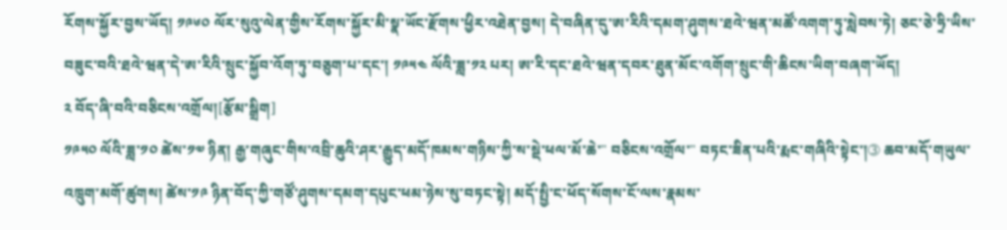རོགས་སྐྱོར་བྱས་ཡོད། ༡༩༦༠ ལོར་སུའུ་ལེན་གྱིས་རོགས་སྐྱོར་མི་སྣ་ཡོང་རྫོགས་ཕྱིར་འཐེན་བྱས། དེ་བཞིན་དུ་ཨ་རིའི་དམག་ཤུགས་ཐའེ་ཝན་མཚོ་འགག་ཏུ་སླེབས་ཏེ། ཅང་ཅེ་ཧྲི་ཡིས་བཟུང་བའི་ཐའེ་ཝན་དེ་ཨ་རིའི་སྲུང་སྐྱོབ་འོག་ཏུ་བཅུག་པ་དང་། ༡༩༥༤ ལོའི་ཟླ་༡༢ པར། ཨ་རི་དང་ཐའེ་ཝན་དབར་ཐུན་མོང་འགོག་སྲུང་གི་ཆིངས་ཡིག་བཞག་ཡོད།
༢ བོད་ཞི་བའི་བཅིངས་འགྲོལ།[རྩོམ་སྒྲིག]
༡༩༥༠ ལོའི་ཟླ་༡༠ ཚེས་༡༧ ཉིན། རྒྱ་གཞུང་གིས་འབྲི་ཆུའི་ཤར་རྒྱུད་མདོ་ཁམས་གཉིས་ཀྱི་ས་སྡེ་ཕལ་མོ་ཆེ་" བཅིངས་འགྲོལ་" བཏང་ཟིན་པའི་རྨང་གཞིའི་སྟེང་།➂ ཆབ་མདོ་གཡུལ་འཁྲུག་མགོ་ཚུགས། ཚེས་༡༩ ཉིན་བོད་ཀྱི་གཙོ་ཤུགས་དམག་དཔུང་ཕམ་ཉེས་སུ་བཏང་སྟེ། མདོ་སྤྱི་ང་ཕོད་སོགས་ངོ་ལས་རྣམས་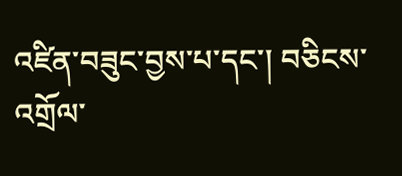འཛིན་བཟུང་བྱས་པ་དང་། བཅིངས་འགྲོལ་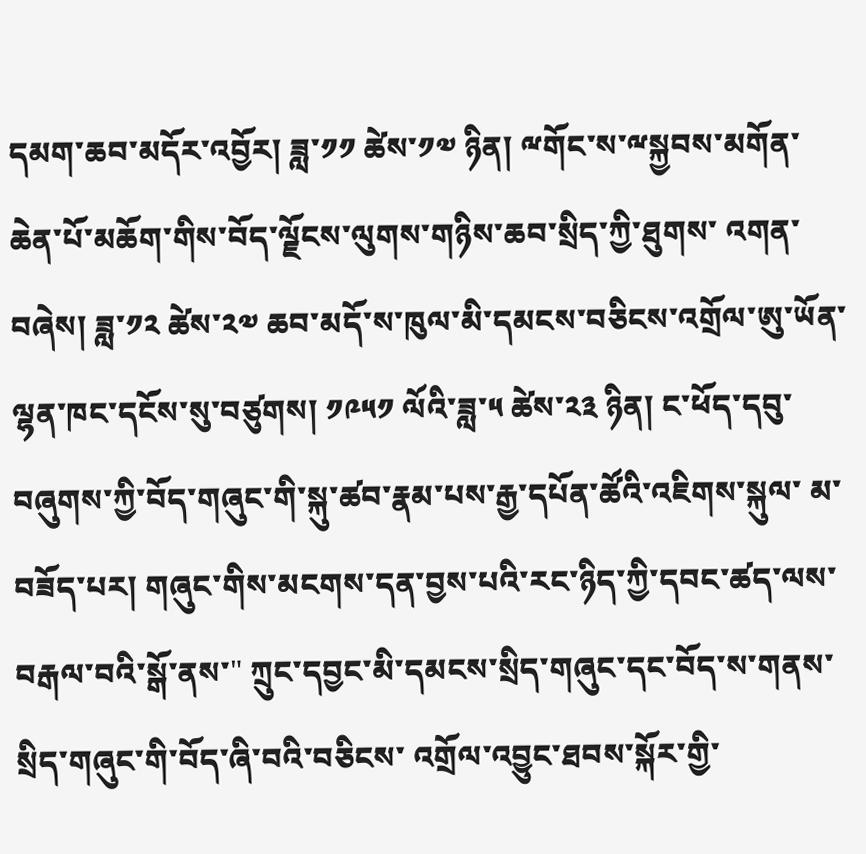དམག་ཆབ་མདོར་འབྱོར། ཟླ་༡༡ ཚེས་༡༧ ཉིན། ྋགོང་ས་ྋསྐྱབས་མགོན་ཆེན་པོ་མཆོག་གིས་བོད་ལྗོངས་ལུགས་གཉིས་ཆབ་སྲིད་ཀྱི་ཐུགས་ འགན་བཞེས། ཟླ་༡༢ ཚེས་༢༧ ཆབ་མདོ་ས་ཁུལ་མི་དམངས་བཅིངས་འགྲོལ་ཨུ་ཡོན་ལྷན་ཁང་དངོས་སུ་བཙུགས། ༡༩༥༡ ལོའི་ཟླ་༥ ཚེས་༢༣ ཉིན། ང་ཕོད་དབུ་བཞུགས་ཀྱི་བོད་གཞུང་གི་སྐུ་ཚབ་རྣམ་པས་རྒྱ་དཔོན་ཚོའི་འཇིགས་སྐུལ་ མ་བཟོད་པར། གཞུང་གིས་མངགས་དན་བྱས་པའི་རང་ཉིད་ཀྱི་དབང་ཚད་ལས་བརྒལ་བའི་སྒོ་ནས་" ཀྲུང་དབྱང་མི་དམངས་སྲིད་གཞུང་དང་བོད་ས་གནས་སྲིད་གཞུང་གི་བོད་ཞི་བའི་བཅིངས་ འགྲོལ་འབྱུང་ཐབས་སྐོར་གྱི་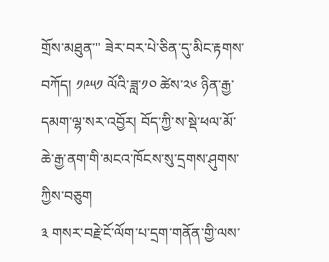གྲོས་མཐུན་" ཟེར་བར་པེ་ཅིན་དུ་མིང་རྟགས་བཀོད། ༡༩༥༡ ལོའི་ཟླ་༡༠ ཚེས་༢༦ ཉིན་རྒྱ་དམག་ལྷ་སར་འབྱོར། བོད་ཀྱི་ས་སྡེ་ཕལ་མོ་ཆེ་རྒྱ་ནག་གི་མངའ་ཁོངས་སུ་དྲགས་ཤུགས་ཀྱིས་བཅུག
༣ གསར་བརྗེ་ངོ་ལོག་པ་དྲག་གནོན་གྱི་ལས་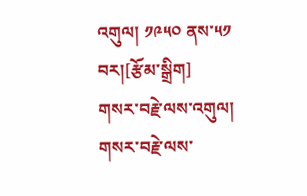འགུལ། ༡༩༥༠ ནས་༥༡ བར།[རྩོམ་སྒྲིག]
གསར་བརྗེ་ལས་འགུལ།
གསར་བརྗེ་ལས་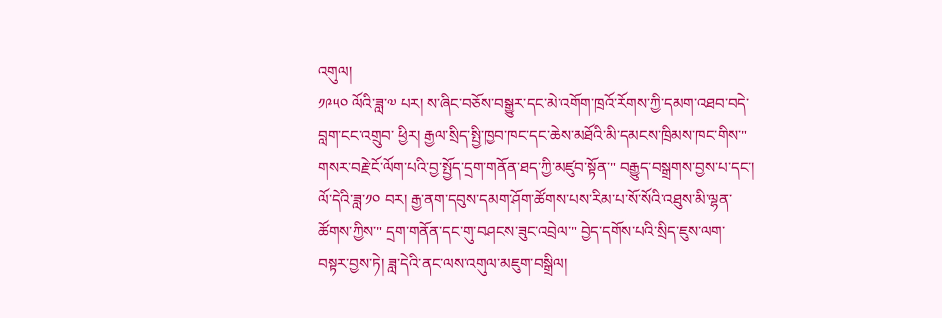འགུལ།
༡༩༥༠ ལོའི་ཟླ་༧ པར། ས་ཞིང་བཅོས་བསྒྱུར་དང་མེ་འགོག་ཁྲའོ་རོགས་ཀྱི་དམག་འཐབ་བདེ་བླག་ངང་འགྲུབ་ ཕྱིར། རྒྱལ་སྲིད་སྤྱི་ཁྱབ་ཁང་དང་ཆེས་མཐོའི་མི་དམངས་ཁྲིམས་ཁང་གིས་" གསར་བརྗེ་ངོ་ལོག་པའི་བྱ་སྤྱོད་དྲག་གནོན་ཐད་ཀྱི་མཛུབ་སྟོན་" བརྒྱུད་བསྒྲགས་བྱས་པ་དང་། ལོ་དེའི་ཟླ་༡༠ བར། རྒྱ་ནག་དབུས་དམག་ཤོག་ཚོགས་པས་རིམ་པ་སོ་སོའི་འཐུས་མི་ལྷན་ཚོགས་ཀྱིས་" དྲག་གནོན་དང་གུ་བཤངས་ཟུང་འབྲེལ་" བྱེད་དགོས་པའི་སྲིད་ཇུས་ལག་བསྟར་བྱས་ཏེ། ཟླ་དེའི་ནང་ལས་འགུལ་མཇུག་བསྒྲིལ།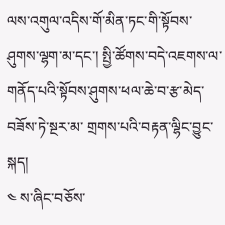ལས་འགུལ་འདིས་གོ་མིན་ཏང་གི་སྟོབས་ཤུགས་ལྷག་མ་དང་། སྤྱི་ཚོགས་བདེ་འཇགས་ལ་གནོད་པའི་སྟོབས་ཤུགས་ཕལ་ཆེ་བ་རྩ་མེད་བཟོས་ཏེ་སྔར་མ་ གྲགས་པའི་བརྟན་ལྷིང་བྱུང་སྐད།
༤ ས་ཞིང་བཅོས་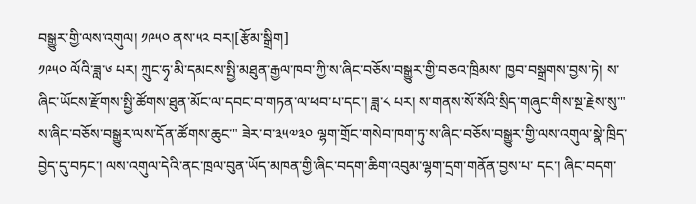བསྒྱུར་གྱི་ལས་འགུལ། ༡༩༥༠ ནས་༥༢ བར།[རྩོམ་སྒྲིག]
༡༩༥༠ ལོའི་ཟླ་༦ པར། ཀྲུང་ཧྭ་མི་དམངས་སྤྱི་མཐུན་རྒྱལ་ཁབ་ཀྱི་ས་ཞིང་བཅོས་བསྒྱུར་གྱི་བཅའ་ཁྲིམས་ ཁྱབ་བསྒྲགས་བྱས་ཏེ། ས་ཞིང་ཡོངས་རྫོགས་སྤྱི་ཚོགས་ཐུན་མོང་ལ་དབང་བ་གཏན་ལ་ཕབ་པ་དང་། ཟླ་༨ པར། ས་གནས་སོ་སོའི་སྲིད་གཞུང་གིས་སྔ་རྗེས་སུ་" ས་ཞིང་བཅོས་བསྒྱུར་ལས་དོན་ཚོགས་ཆུང་" ཟེར་བ་༣༥༧༣༠ ལྷག་གྲོང་གསེབ་ཁག་ཏུ་ས་ཞིང་བཅོས་བསྒྱུར་གྱི་ལས་འགུལ་སྣེ་ཁྲིད་བྱེད་དུ་བཏང་། ལས་འགུལ་དེའི་ནང་ཁྲལ་བུན་ཡོད་མཁན་གྱི་ཞིང་བདག་ཆིག་འབུམ་ལྷག་དྲག་གནོན་བྱས་པ་ དང་། ཞིང་བདག་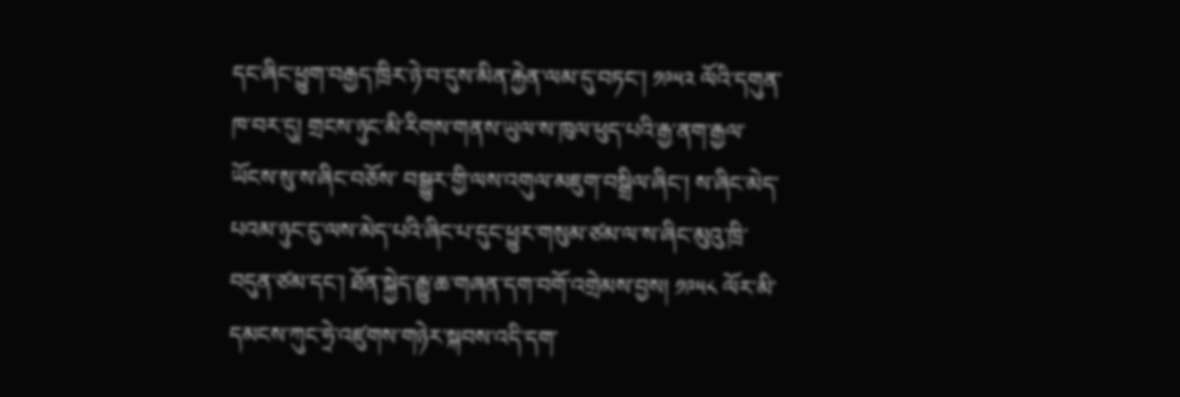དང་ཞིང་ཕྱུག་བརྒྱད་ཁྲིར་ཉེ་བ་དུས་མིན་རྐྱེན་ལམ་དུ་བཏང་། ༡༩༥༢ ལོའི་དགུན་ཁ་བར་དུ། གྲངས་ཉུང་མི་རིགས་གནས་ཡུལ་ས་ཁུལ་ཕུད་པའི་རྒྱ་ནག་རྒྱལ་ཡོངས་སུ་ས་ཞིང་བཅོས་ བསྒྱུར་གྱི་ལས་འགུལ་མཇུག་བསྒྲིལ་ཞིང་། ས་ཞིང་མེད་པའམ་ཉུང་ངུ་ལས་མེད་པའི་ཞིང་པ་དུང་ཕྱུར་གསུམ་ཙམ་ལ་ས་ཞིང་མུའུ་ཁྲི་ བདུན་ཙམ་དང་། ཐོན་སྐྱེད་རྒྱུ་ཆ་གཞན་དག་བགོ་འགྲེམས་བྱས། ༡༩༥༨ ལོར་མི་དམངས་ཀུང་ཧྲེ་འཛུགས་གཉེར་སྐབས་འདི་དག་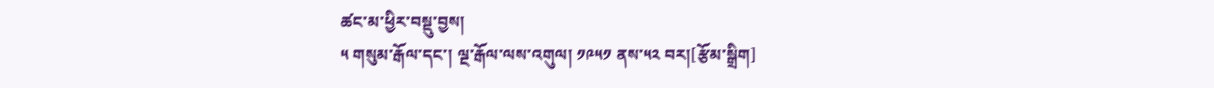ཚང་མ་ཕྱིར་བསྡུ་བྱས།
༥ གསུམ་རྒོལ་དང་། ལྔ་རྒོལ་ལས་འགུལ། ༡༩༥༡ ནས་༥༢ བར།[རྩོམ་སྒྲིག]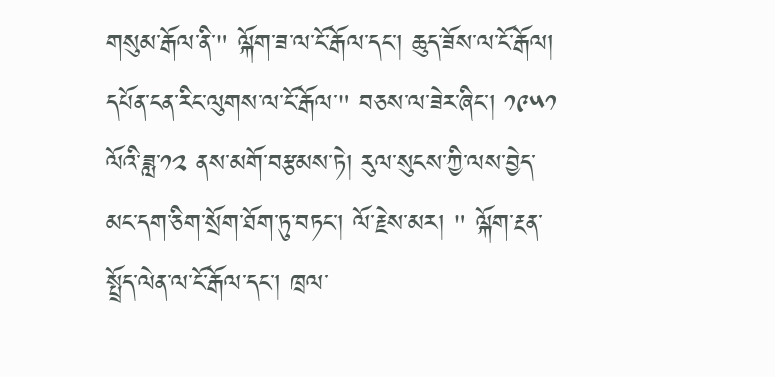གསུམ་རྒོལ་ནི་" ལྐོག་ཟ་ལ་ངོ་རྒོལ་དང་། ཆུད་ཟོས་ལ་ངོ་རྒོལ། དཔོན་ངན་རིང་ལུགས་ལ་ངོ་རྒོལ་" བཅས་ལ་ཟེར་ཞིང་། ༡༩༥༡ ལོའི་ཟླ་༡༢ ནས་མགོ་བརྩམས་ཏེ། རུལ་སུངས་ཀྱི་ལས་བྱེད་མང་དག་ཅིག་སྲོག་ཐོག་ཏུ་བཏང་། ལོ་རྗེས་མར། " ལྐོག་རྔན་སྤྲོད་ལེན་ལ་ངོ་རྒོལ་དང་། ཁྲལ་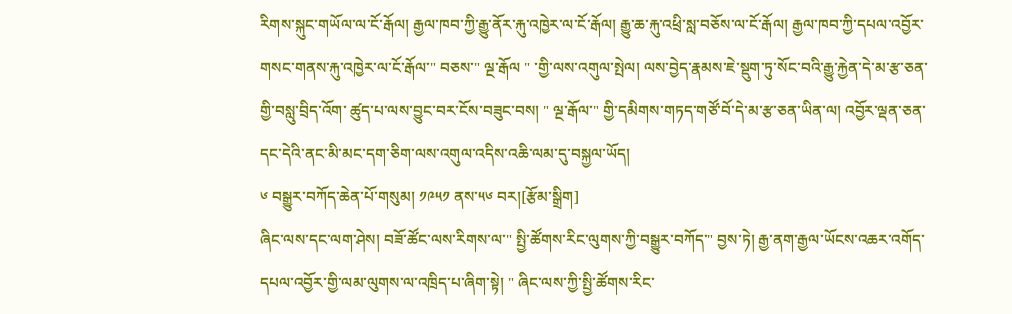རིགས་སྐུང་གཡོལ་ལ་ངོ་རྒོལ། རྒྱལ་ཁབ་ཀྱི་རྒྱུ་ནོར་རྐུ་འཁྱེར་ལ་ངོ་རྒོལ། རྒྱུ་ཆ་རྐུ་འཕྲི་སླ་བཅོས་ལ་ངོ་རྒོལ། རྒྱལ་ཁབ་ཀྱི་དཔལ་འབྱོར་གསང་གནས་རྐུ་འཁྱེར་ལ་ངོ་རྒོལ་" བཅས་" ལྔ་རྒོལ " ་གྱི་ལས་འགུལ་སྤེལ། ལས་བྱེད་རྣམས་ཇེ་སྡུག་ཏུ་སོང་བའི་རྒྱུ་རྐྱེན་དེ་མ་རྩ་ཅན་གྱི་བསླུ་བྲིད་འོག་ ཚུད་པ་ལས་བྱུང་བར་ངོས་བཟུང་བས། " ལྔ་རྒོལ་" གྱི་དམིགས་གཏད་གཙོ་བོ་དེ་མ་རྩ་ཅན་ཡིན་ལ། འབྱོར་ལྡན་ཅན་དང་དེའི་ནང་མི་མང་དག་ཅིག་ལས་འགུལ་འདིས་འཆི་ལམ་དུ་བསྐྱལ་ཡོད།
༦ བསྒྱུར་བཀོད་ཆེན་པོ་གསུམ། ༡༩༥༡ ནས་༥༦ བར།[རྩོམ་སྒྲིག]
ཞིང་ལས་དང་ལག་ཤེས། བཟོ་ཚོང་ལས་རིགས་ལ་" སྤྱི་ཚོགས་རིང་ལུགས་ཀྱི་བསྒྱུར་བཀོད་" བྱས་ཏེ། རྒྱ་ནག་རྒྱལ་ཡོངས་འཆར་འགོད་དཔལ་འབྱོར་གྱི་ལམ་ལུགས་ལ་འཁྲིད་པ་ཞིག་སྟེ། " ཞིང་ལས་ཀྱི་སྤྱི་ཚོགས་རིང་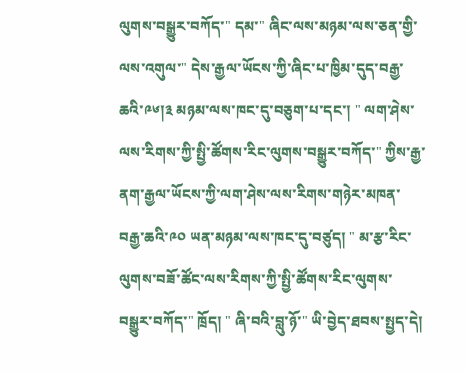ལུགས་བསྒྱུར་བཀོད་" དམ་" ཞིང་ལས་མཉམ་ལས་ཅན་གྱི་ལས་འགུལ་" དེས་རྒྱལ་ཡོངས་ཀྱི་ཞིང་པ་ཁྱིམ་དུད་བརྒྱ་ཆའི་༩༦།༣ མཉམ་ལས་ཁང་དུ་བཅུག་པ་དང་། " ལག་ཤེས་ལས་རིགས་ཀྱི་སྤྱི་ཚོགས་རིང་ལུགས་བསྒྱུར་བཀོད་" ཀྱིས་རྒྱ་ནག་རྒྱལ་ཡོངས་ཀྱི་ལག་ཤེས་ལས་རིགས་གཉེར་མཁན་བརྒྱ་ཆའི་༩༠ ཡན་མཉམ་ལས་ཁང་དུ་བཙུད། " མ་རྩ་རིང་ལུགས་བཟོ་ཚོང་ལས་རིགས་ཀྱི་སྤྱི་ཚོགས་རིང་ལུགས་བསྒྱུར་བཀོད་" ཁྲོད། " ཞི་བའི་བླུ་ཉོ་" ཡི་བྱེད་ཐབས་སྤྱད་དེ།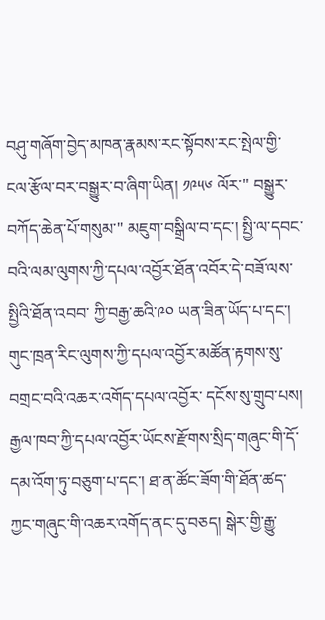བཤུ་གཞོག་བྱེད་མཁན་རྣམས་རང་སྟོབས་རང་སྤེལ་གྱི་ངལ་རྩོལ་བར་བསྒྱུར་བ་ཞིག་ཡིན། ༡༩༥༦ ལོར་" བསྒྱུར་བཀོད་ཆེན་པོ་གསུམ་" མཇུག་བསྒྲིལ་བ་དང་། སྤྱི་ལ་དབང་བའི་ལམ་ལུགས་ཀྱི་དཔལ་འབྱོར་ཐོན་འབོར་དེ་བཟོ་ལས་སྤྱིའི་ཐོན་འབབ་ ཀྱི་བརྒྱ་ཆའི་༩༠ ཡན་ཟིན་ཡོད་པ་དང་། གུང་ཁྲན་རིང་ལུགས་ཀྱི་དཔལ་འབྱོར་མཚོན་རྟགས་སུ་བགྲང་བའི་འཆར་འགོད་དཔལ་འབྱོར་ དངོས་སུ་གྲུབ་པས། རྒྱལ་ཁབ་ཀྱི་དཔལ་འབྱོར་ཡོངས་རྫོགས་སྲིད་གཞུང་གི་དོ་དམ་འོག་ཏུ་བཅུག་པ་དང་། ཐ་ན་ཚོང་ཟོག་གི་ཐོན་ཚད་ཀྱང་གཞུང་གི་འཆར་འགོད་ནང་དུ་བཅད། སྒེར་གྱི་རྒྱུ་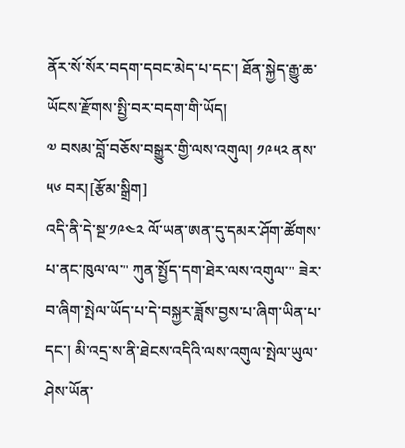ནོར་སོ་སོར་བདག་དབང་མེད་པ་དང་། ཐོན་སྐྱེད་རྒྱུ་ཆ་ཡོངས་རྫོགས་སྤྱི་བར་བདག་གི་ཡོད།
༧ བསམ་བློ་བཅོས་བསྒྱུར་གྱི་ལས་འགུལ། ༡༩༥༢ ནས་༥༦ བར།[རྩོམ་སྒྲིག]
འདི་ནི་དེ་སྔ་༡༩༤༢ ལོ་ཡན་ཨན་དུ་དམར་ཤོག་ཚོགས་པ་ནང་ཁུལ་ལ་" ཀུན་སྤྱོད་དག་ཐེར་ལས་འགུལ་" ཟེར་བ་ཞིག་སྤེལ་ཡོད་པ་དེ་བསྐྱར་ཟློས་བྱས་པ་ཞིག་ཡིན་པ་དང་། མི་འདྲ་ས་ནི་ཐེངས་འདིའི་ལས་འགུལ་སྤེལ་ཡུལ་ཤེས་ཡོན་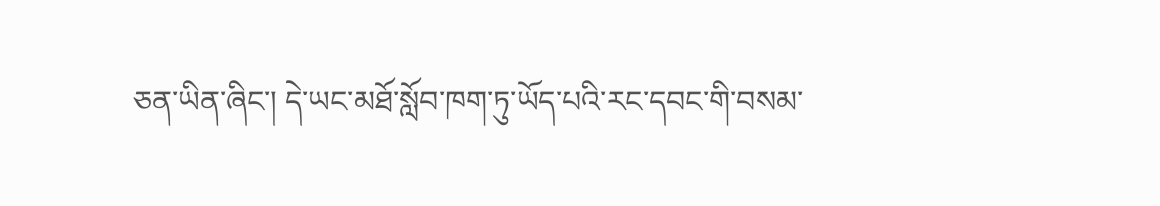ཅན་ཡིན་ཞིང་། དེ་ཡང་མཐོ་སློབ་ཁག་ཏུ་ཡོད་པའི་རང་དབང་གི་བསམ་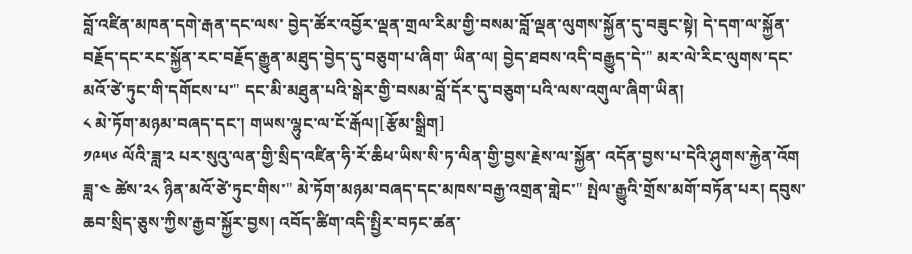བློ་འཛིན་མཁན་དགེ་རྒན་དང་ལས་ བྱེད་ཚོར་འབྱོར་ལྡན་གྲལ་རིམ་གྱི་བསམ་བློ་ལྡན་ལུགས་སྐྱོན་དུ་བཟུང་སྟེ། དེ་དག་ལ་སྐྱོན་བརྗོད་དང་རང་སྐྱོན་རང་བརྗོད་རྒྱུན་མཐུད་བྱེད་དུ་བཅུག་པ་ཞིག་ ཡིན་ལ། བྱེད་ཐབས་འདི་བརྒྱུད་དེ་" མར་ལེ་རིང་ལུགས་དང་མའོ་ཙེ་ཏུང་གི་དགོངས་པ་" དང་མི་མཐུན་པའི་སྒེར་གྱི་བསམ་བློ་དོར་དུ་བཅུག་པའི་ལས་འགུལ་ཞིག་ཡིན།
༨ མེ་ཏོག་མཉམ་བཞད་དང་། གཡས་ལྷུང་ལ་ངོ་རྒོལ།[རྩོམ་སྒྲིག]
༡༩༥༦ ལོའི་ཟླ་༢ པར་སུའུ་ལན་གྱི་སྲིད་འཛིན་ཧི་རོ་ཆིཕ་ཡིས་སི་ཏ་ལིན་གྱི་བྱས་རྗེས་ལ་སྐྱོན་ འདོན་བྱས་པ་དེའི་ཤུགས་རྐྱེན་འོག ཟླ་༤ ཚེས་༢༨ ཉིན་མའོ་ཙེ་ཏུང་གིས་" མེ་ཏོག་མཉམ་བཞད་དང་མཁས་བརྒྱ་འགྲན་གླེང་" སྤེལ་རྒྱུའི་གྲོས་མགོ་བཏོན་པར། དབུས་ཆབ་སྲིད་ཅུས་ཀྱིས་རྒྱབ་སྐྱོར་བྱས། འབོད་ཚིག་འདི་སྤྱིར་བཏང་ཚན་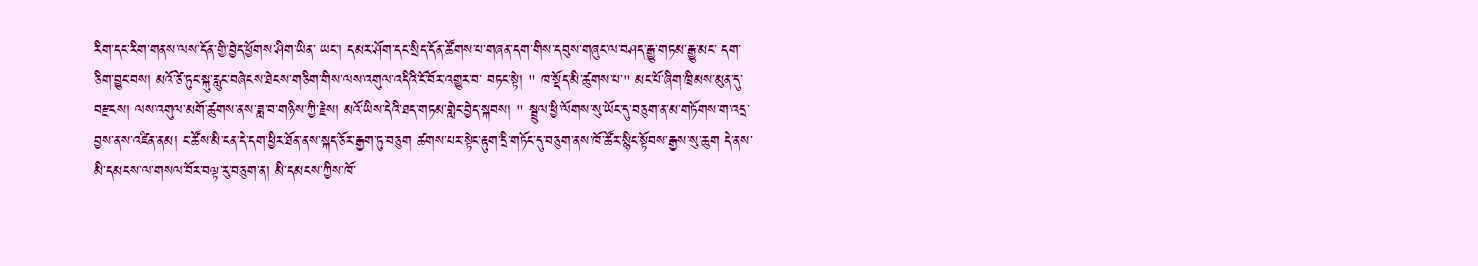རིག་དང་རིག་གནས་ལས་དོན་གྱི་བྱེད་ཕྱོགས་ཤིག་ཡིན་ ཡང་། དམར་ཤོག་དང་སྲིད་དོན་ཚོགས་པ་གཞན་དག་གིས་དབུས་གཞུང་ལ་བཤད་རྒྱུ་གཏམ་རྒྱུ་མང་ དག་ཅིག་བྱུང་བས། མའོ་ཙེ་ཏུང་སྐུ་རླུང་བཞེངས་ཐེངས་གཅིག་གིས་ལས་འགུལ་འདིའི་ངོ་བོར་འགྱུར་བ་ བཏང་སྟེ། " ཁ་སྡོད་མི་ཚུགས་པ་" མང་པོ་ཞིག་ཁྲིམས་མུན་དུ་བརྫངས། ལས་འགུལ་མགོ་ཚུགས་ནས་ཟླ་བ་གཉིས་ཀྱི་རྗེས། མའོ་ཡིས་དེའི་ཐད་གཏམ་གླེང་བྱེད་སྐབས། " སྦྲུལ་ཕྱི་ལོགས་སུ་ཡོང་དུ་བཅུག་ན་མ་གཏོགས་ག་འདྲ་བྱས་ནས་འཛིན་ནམ། ང་ཚོས་མི་ངན་དེ་དག་ཕྱིར་ཐོན་ནས་སྐད་ཅོར་རྒྱག་ཏུ་བཅུག ཚགས་པར་སྟེང་རྟུག་དྲི་གཏོང་དུ་བཅུག་ནས་ཁོ་ཚོར་སྙིང་སྟོབས་རྒྱས་སུ་ཆུག དེ་ནས་མི་དམངས་ལ་གསལ་བོར་བལྟ་རུ་བཅུག་ན། མི་དམངས་ཀྱིས་ཁོ་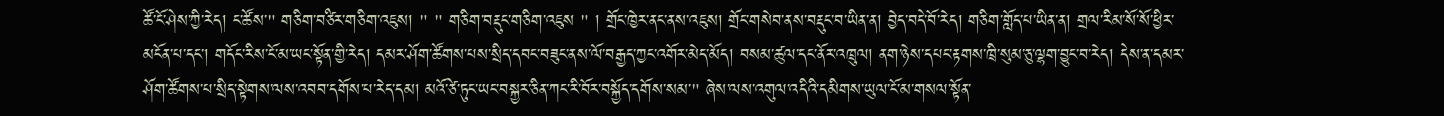ཚོ་ངོ་ཤེས་ཀྱི་རེད། ང་ཚོས་" གཅིག་བཙིར་གཅིག་འཇུས། " " གཅིག་བརྡུང་གཅིག་འཇུས " ། གྲོང་ཁྱེར་ནང་ནས་འཇུས། གྲོང་གསེབ་ནས་བརྡུང་བ་ཡིན་ན། བྱེད་བདེ་བོ་རེད། གཅིག་གློད་པ་ཡིན་ན། གྲལ་རིམ་སོ་སོ་ཕྱིར་མངོན་པ་དང་། གདོང་རིས་ངོ་མ་ཡང་སྟོན་གྱི་རེད། དམར་ཤོག་ཚོགས་པས་སྲིད་དབང་བཟུང་ནས་ལོ་བརྒྱད་ཀྱང་འགོར་མེད་མོད། བསམ་ཚུལ་དང་ནོར་འཁྲུལ། ནག་ཉེས་དཔང་རྟགས་ཁྲི་སུམ་ཅུ་ལྷག་བྱུང་བ་རེད། དེས་ན་དམར་ཤོག་ཚོགས་པ་སྲིད་སྟེགས་ལས་འབབ་དགོས་པ་རེད་དམ། མའོ་ཙེ་ཏུང་ཡང་བསྐྱར་ཅིན་ཀང་རི་བོར་བསྐྱོད་དགོས་སམ་" ཞེས་ལས་འགུལ་འདིའི་དམིགས་ཡུལ་ངོ་མ་གསལ་སྟོན་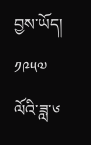བྱས་ཡོད། ༡༩༥༧ ལོའི་ཟླ་༦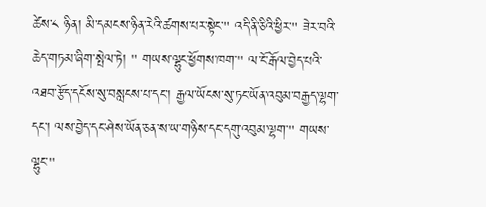ཚེས་༨ ཉིན། མི་དམངས་ཉིན་རེའི་ཚགས་པར་སྟེང་" འདི་ནི་ཅིའི་ཕྱིར་" ཟེར་བའི་ཆེད་གཏམ་ཞིག་སྤེལ་ཏེ། " གཡས་ལྷུང་ཕྱོགས་ཁག་" ལ་ངོ་རྒོལ་བྱེད་པའི་འཐབ་རྩོད་དངོས་སུ་བསླངས་པ་དང་། རྒྱལ་ཡོངས་སུ་ཏང་ཡོན་འབུམ་བརྒྱད་ལྷག་དང་། ལས་བྱེད་དང་ཤེས་ཡོན་ཅན་ས་ཡ་གཉིས་དང་དགུ་འབུམ་ལྷག་" གཡས་ལྷུང་"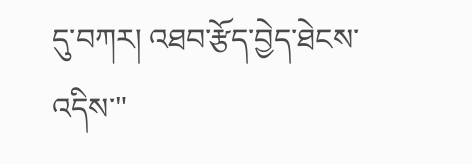དུ་བཀར། འཐབ་རྩོད་བྱེད་ཐེངས་འདིས་"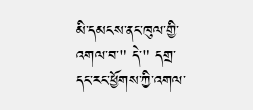མི་དམངས་ནང་ཁུལ་གྱི་འགལ་བ་" དེ་" དགྲ་དང་རང་ཕྱོགས་ཀྱི་འགལ་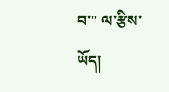བ་" ལ་རྩིས་ཡོད།